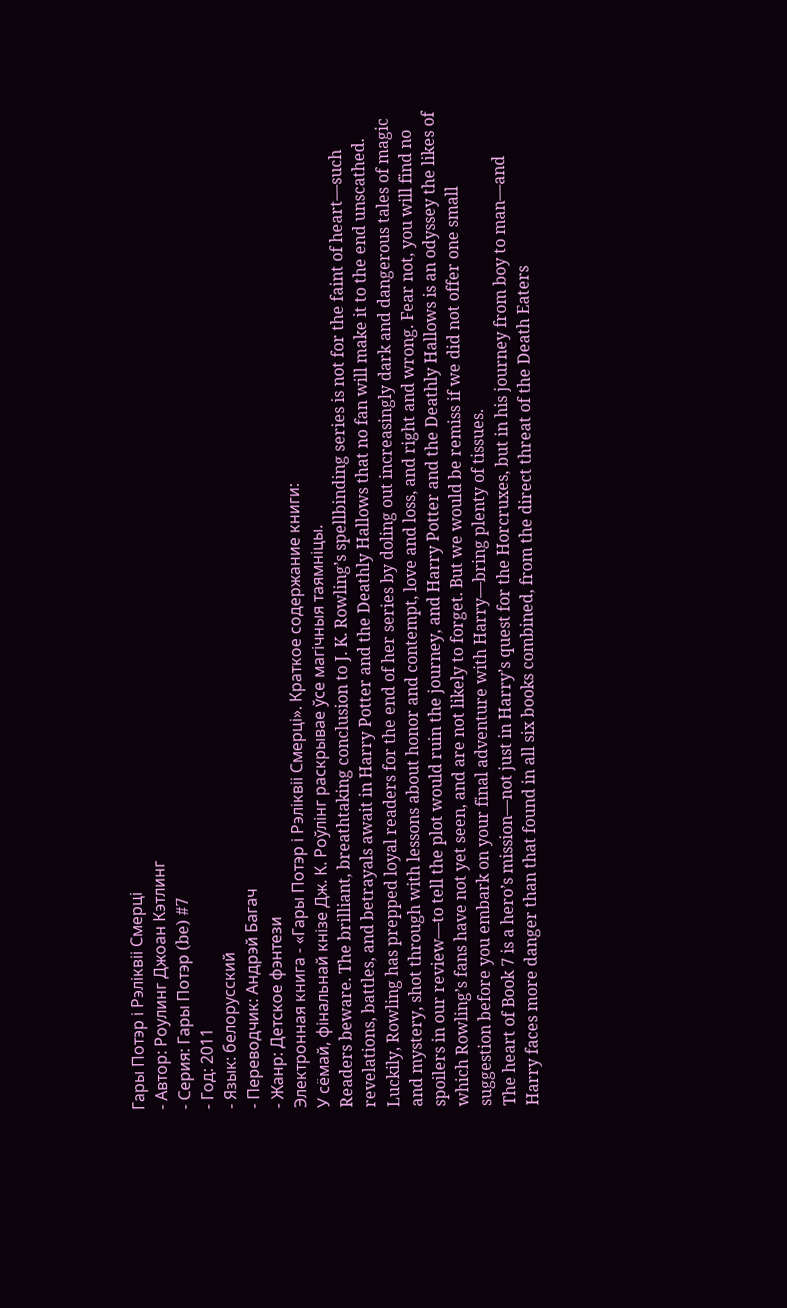Гары Потэр і Рэліквіі Смерці
- Автор: Роулинг Джоан Кэтлинг
- Серия: Гары Потэр (be) #7
- Год: 2011
- Язык: белорусский
- Переводчик: Андрэй Багач
- Жанр: Детское фэнтези
Электронная книга - «Гары Потэр і Рэліквіі Смерці». Краткое содержание книги:
У сёмай, фінальнай кнізе Дж. К. Роўлінг раскрывае ўсе магічныя таямніцы.
Readers beware. The brilliant, breathtaking conclusion to J. K. Rowling’s spellbinding series is not for the faint of heart—such revelations, battles, and betrayals await in Harry Potter and the Deathly Hallows that no fan will make it to the end unscathed. Luckily, Rowling has prepped loyal readers for the end of her series by doling out increasingly dark and dangerous tales of magic and mystery, shot through with lessons about honor and contempt, love and loss, and right and wrong. Fear not, you will find no spoilers in our review—to tell the plot would ruin the journey, and Harry Potter and the Deathly Hallows is an odyssey the likes of which Rowling’s fans have not yet seen, and are not likely to forget. But we would be remiss if we did not offer one small suggestion before you embark on your final adventure with Harry—bring plenty of tissues.
The heart of Book 7 is a hero’s mission—not just in Harry’s quest for the Horcruxes, but in his journey from boy to man—and Harry faces more danger than that found in all six books combined, from the direct threat of the Death Eaters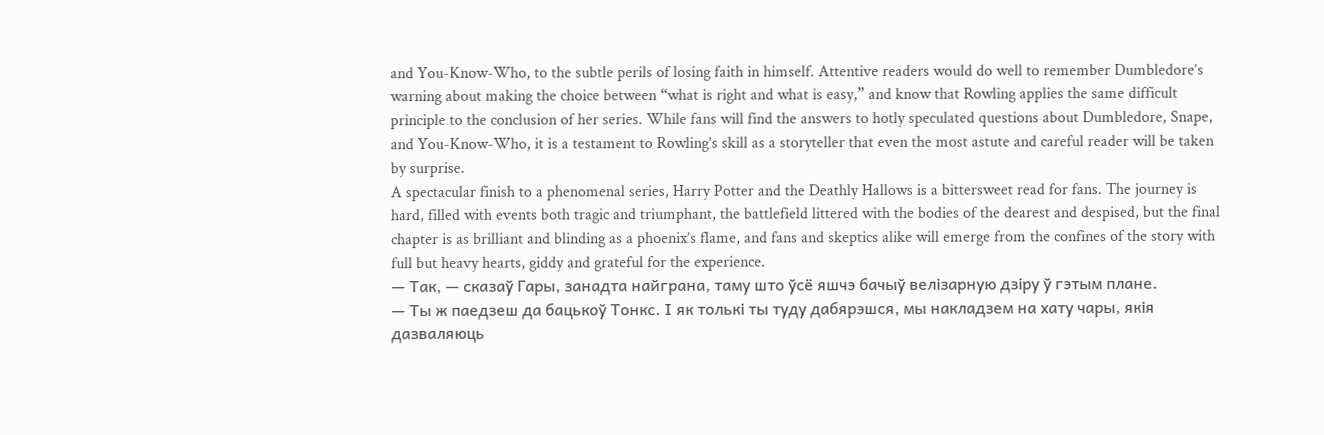and You-Know-Who, to the subtle perils of losing faith in himself. Attentive readers would do well to remember Dumbledore’s warning about making the choice between “what is right and what is easy,” and know that Rowling applies the same difficult principle to the conclusion of her series. While fans will find the answers to hotly speculated questions about Dumbledore, Snape, and You-Know-Who, it is a testament to Rowling’s skill as a storyteller that even the most astute and careful reader will be taken by surprise.
A spectacular finish to a phenomenal series, Harry Potter and the Deathly Hallows is a bittersweet read for fans. The journey is hard, filled with events both tragic and triumphant, the battlefield littered with the bodies of the dearest and despised, but the final chapter is as brilliant and blinding as a phoenix’s flame, and fans and skeptics alike will emerge from the confines of the story with full but heavy hearts, giddy and grateful for the experience.
— Так, — сказаў Гары, занадта найграна, таму што ўсё яшчэ бачыў велізарную дзіру ў гэтым плане.
— Ты ж паедзеш да бацькоў Тонкс. І як толькі ты туду дабярэшся, мы накладзем на хату чары, якія дазваляюць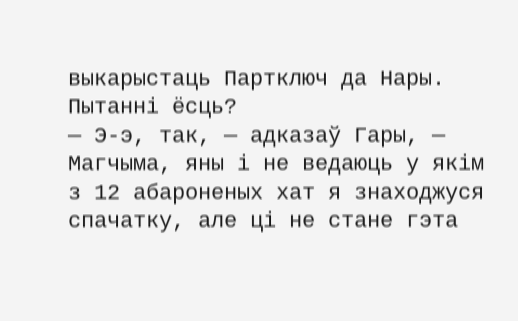выкарыстаць Партключ да Нары. Пытанні ёсць?
— Э-э, так, — адказаў Гары, — Магчыма, яны і не ведаюць у якім з 12 абароненых хат я знаходжуся спачатку, але ці не стане гэта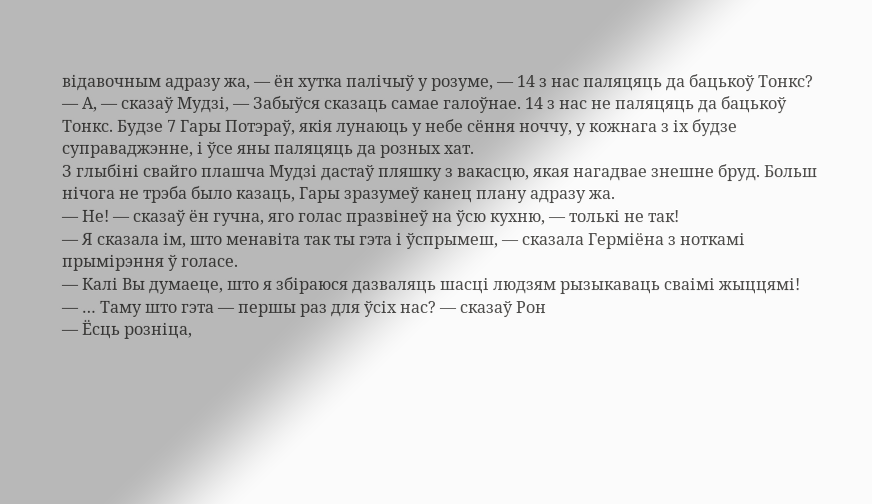відавочным адразу жа, — ён хутка палічыў у розуме, — 14 з нас паляцяць да бацькоў Тонкс?
— А, — сказаў Мудзі, — Забыўся сказаць самае галоўнае. 14 з нас не паляцяць да бацькоў Тонкс. Будзе 7 Гары Потэраў, якія лунаюць у небе сёння ноччу, у кожнага з іх будзе суправаджэнне, і ўсе яны паляцяць да розных хат.
З глыбіні свайго плашча Мудзі дастаў пляшку з вакасцю, якая нагадвае знешне бруд. Больш нічога не трэба было казаць, Гары зразумеў канец плану адразу жа.
— Не! — сказаў ён гучна, яго голас празвінеў на ўсю кухню, — толькі не так!
— Я сказала ім, што менавіта так ты гэта і ўспрымеш, — сказала Герміёна з ноткамі прымірэння ў голасе.
— Калі Вы думаеце, што я збіраюся дазваляць шасці людзям рызыкаваць сваімі жыццямі!
— … Таму што гэта — першы раз для ўсіх нас? — сказаў Рон
— Ёсць розніца,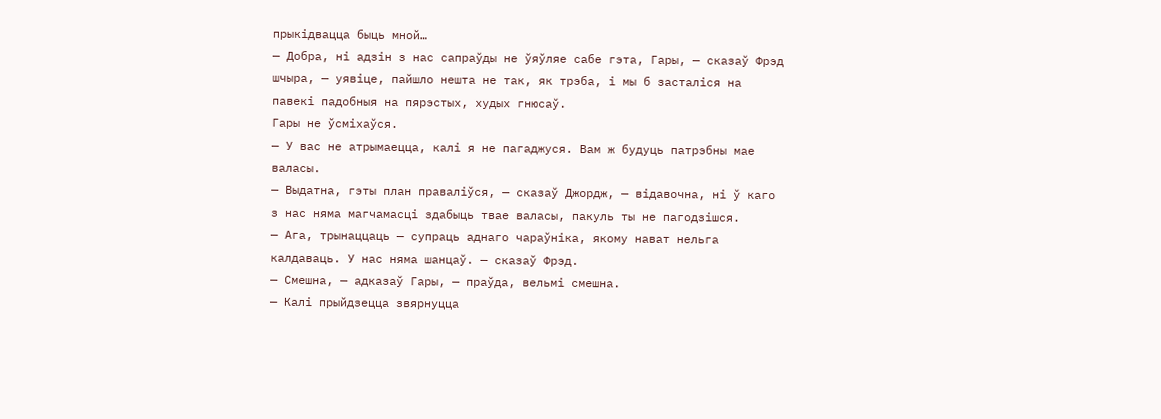прыкідвацца быць мной…
— Добра, ні адзін з нас сапраўды не ўяўляе сабе гэта, Гары, — сказаў Фрэд шчыра, — уявіце, пайшло нешта не так, як трэба, і мы б засталіся на павекі падобныя на пярэстых, худых гнюсаў.
Гары не ўсміхаўся.
— У вас не атрымаецца, калі я не пагаджуся. Вам ж будуць патрэбны мае валасы.
— Выдатна, гэты план праваліўся, — сказаў Джордж, — відавочна, ні ў каго з нас няма магчамасці здабыць твае валасы, пакуль ты не пагодзішся.
— Ага, трынаццаць — супраць аднаго чараўніка, якому нават нельга калдаваць. У нас няма шанцаў. — сказаў Фрэд.
— Смешна, — адказаў Гары, — праўда, вельмі смешна.
— Калі прыйдзецца звярнуцца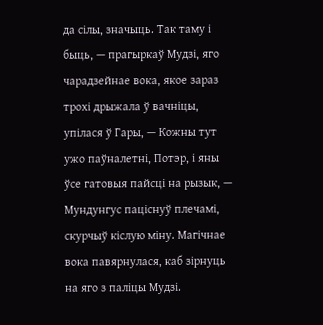да сілы, значыць. Так таму і быць, — прагыркаў Мудзі, яго чарадзейнае вока, якое зараз трохі дрыжала ў вачніцы, упілася ў Гары, — Кожны тут ужо паўналетні, Потэр, і яны ўсе гатовыя пайсці на рызык, — Мундунгус паціснуў плечамі, скурчыў кіслую міну. Магічнае вока павярнулася, каб зірнуць на яго з паліцы Мудзі.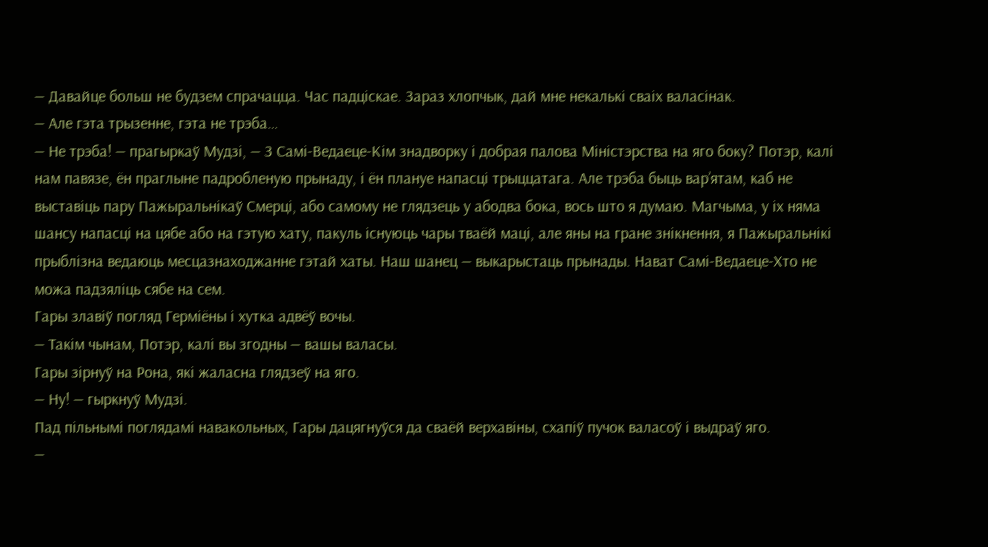— Давайце больш не будзем спрачацца. Час падціскае. Зараз хлопчык, дай мне некалькі сваіх валасінак.
— Але гэта трызенне, гэта не трэба…
— Не трэба! — прагыркаў Мудзі, — З Самі-Ведаеце-Кім знадворку і добрая палова Міністэрства на яго боку? Потэр, калі нам павязе, ён праглыне падробленую прынаду, і ён плануе напасці трыццатага. Але трэба быць вар’ятам, каб не выставіць пару Пажыральнікаў Смерці, або самому не глядзець у абодва бока, вось што я думаю. Магчыма, у іх няма шансу напасці на цябе або на гэтую хату, пакуль існуюць чары тваёй маці, але яны на гране знікнення, я Пажыральнікі прыблізна ведаюць месцазнаходжанне гэтай хаты. Наш шанец — выкарыстаць прынады. Нават Самі-Ведаеце-Хто не можа падзяліць сябе на сем.
Гары злавіў погляд Герміёны і хутка адвёў вочы.
— Такім чынам, Потэр, калі вы згодны — вашы валасы.
Гары зірнуў на Рона, які жаласна глядзеў на яго.
— Ну! — гыркнуў Мудзі.
Пад пільнымі поглядамі навакольных, Гары дацягнуўся да сваёй верхавіны, схапіў пучок валасоў і выдраў яго.
—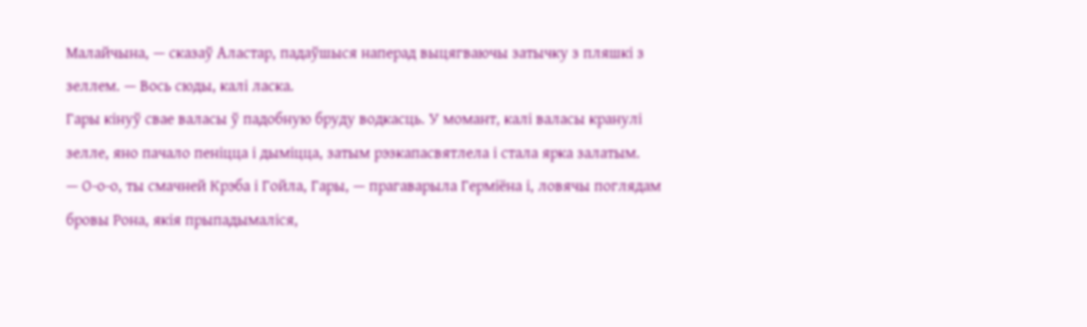Малайчына, — сказаў Аластар, падаўшыся наперад выцягваючы затычку з пляшкі з зеллем. — Вось сюды, калі ласка.
Гары кінуў свае валасы ў падобную бруду водкасць. У момант, калі валасы кранулі зелле, яно пачало пеніцца і дыміцца, затым рэзкапасвятлела і стала ярка залатым.
— О-о-о, ты смачней Крэба і Гойла, Гары, — прагаварыла Герміёна і, ловячы поглядам бровы Рона, якія прыпадымаліся,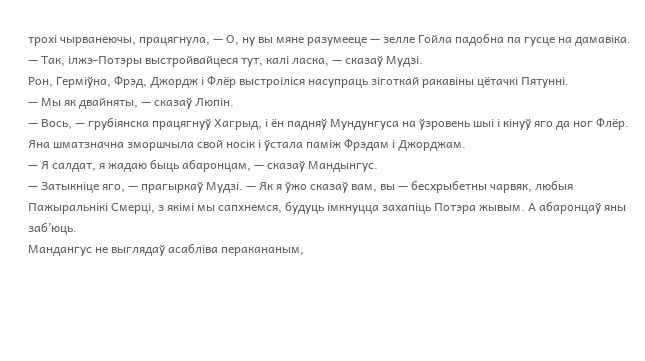трохі чырванеючы, працягнула, — О, ну вы мяне разумееце — зелле Гойла падобна па гусце на дамавіка.
— Так, ілжэ-Потэры выстройвайцеся тут, калі ласка, — сказаў Мудзі.
Рон, Герміўна, Фрэд, Джордж і Флёр выстроіліся насупраць зіготкай ракавіны цётачкі Пятунні.
— Мы як двайняты, — сказаў Люпін.
— Вось, — грубіянска працягнуў Хагрыд, і ён падняў Мундунгуса на ўзровень шыі і кінуў яго да ног Флёр.
Яна шматзначна зморшчыла свой носік і ўстала паміж Фрэдам і Джорджам.
— Я салдат, я жадаю быць абаронцам, — сказаў Мандынгус.
— Затыкніце яго, — прагыркаў Мудзі. — Як я ўжо сказаў вам, вы — бесхрыбетны чарвяк, любыя Пажыральнікі Смерці, з якімі мы сапхнемся, будуць імкнуцца захапіць Потэра жывым. А абаронцаў яны заб’юць.
Мандангус не выглядаў асабліва перакананым,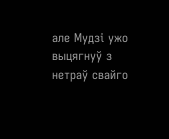але Мудзі ужо выцягнуў з нетраў свайго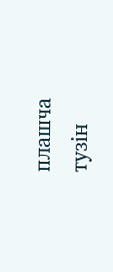плашча тузін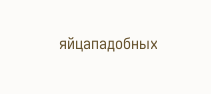яйцападобных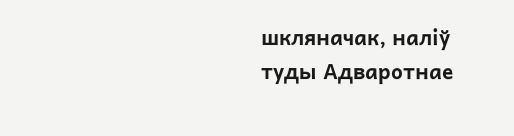шкляначак, наліў туды Адваротнае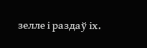зелле і раздаў іх.